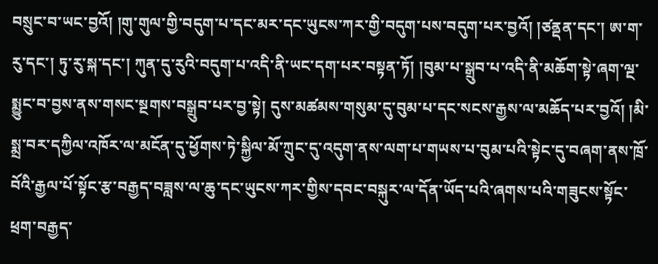བསྲུང་བ་ཡང་བྱའོ། །གུ་གུལ་གྱི་བདུག་པ་དང་མར་དང་ཡུངས་ཀར་གྱི་བདུག་པས་བདུག་པར་བྱའོ། །ཙནྡན་དང་། ཨ་ག་རུ་དང་། ཏུ་རུ་སྐ་དང་། ཀུན་དུ་རུའི་བདུག་པ་འདི་ནི་ཡང་དག་པར་བསྟན་ཏོ། །བུམ་པ་སྒྲུབ་པ་འདི་ནི་མཆོག་སྟེ་ཞག་ལྔ་སྨྱུང་བ་བྱས་ནས་གསང་སྔགས་བསྒྲུབ་པར་བྱ་སྟེ། དུས་མཚམས་གསུམ་དུ་བུམ་པ་དང་སངས་རྒྱས་ལ་མཆོད་པར་བྱའོ། །མི་སྨྲ་བར་དཀྱིལ་འཁོར་ལ་མངོན་དུ་ཕྱོགས་ཏེ་སྐྱིལ་མོ་ཀྲུང་དུ་འདུག་ནས་ལག་པ་གཡས་པ་བུམ་པའི་སྟེང་དུ་བཞག་ནས་ཁྲོ་བོའི་རྒྱལ་པོ་སྟོང་རྩ་བརྒྱད་བཟླས་ལ་ཆུ་དང་ཡུངས་ཀར་གྱིས་དབང་བསྐུར་ལ་དོན་ཡོད་པའི་ཞགས་པའི་གཟུངས་སྟོང་ཕྲག་བརྒྱད་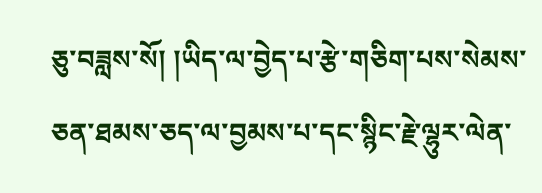ཅུ་བཟླས་སོ། །ཡིད་ལ་བྱེད་པ་རྩེ་གཅིག་པས་སེམས་ཅན་ཐམས་ཅད་ལ་བྱམས་པ་དང་སྙིང་རྗེ་ལྷུར་ལེན་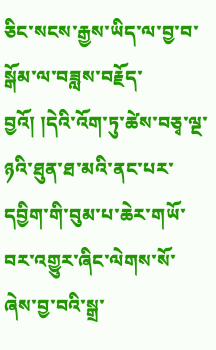ཅིང་སངས་རྒྱས་ཡིད་ལ་བྱ་བ་སྒོམ་ལ་བཟླས་བརྗོད་བྱའོ། །དེའི་འོག་ཏུ་ཚེས་བཅྭ་ལྔ་ཉའི་ཐུན་ཐ་མའི་ནང་པར་དབྱིག་གི་བུམ་པ་ཆེར་གཡོ་བར་འགྱུར་ཞིང་ལེགས་སོ་ཞེས་བྱ་བའི་སྒྲ་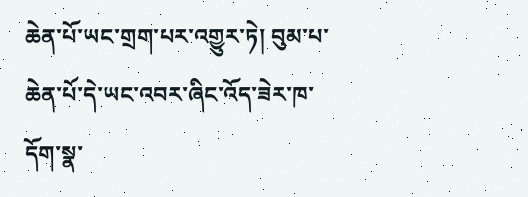ཆེན་པོ་ཡང་གྲག་པར་འགྱུར་ཏེ། བུམ་པ་ཆེན་པོ་དེ་ཡང་འབར་ཞིང་འོད་ཟེར་ཁ་དོག་སྣ་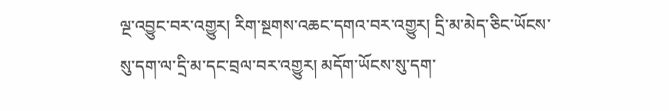ལྔ་འབྱུང་བར་འགྱུར། རིག་སྔགས་འཆང་དགའ་བར་འགྱུར། དྲི་མ་མེད་ཅིང་ཡོངས་སུ་དག་ལ་དྲི་མ་དང་བྲལ་བར་འགྱུར། མདོག་ཡོངས་སུ་དག་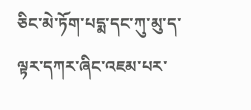ཅིང་མེ་ཏོག་པདྨ་དང་ཀུ་མུ་ད་ལྟར་དཀར་ཞིང་འཇམ་པར་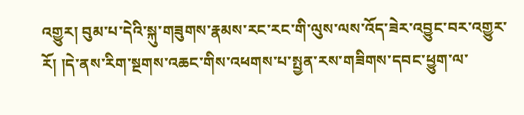འགྱུར། བུམ་པ་དེའི་སྐུ་གཟུགས་རྣམས་རང་རང་གི་ལུས་ལས་འོད་ཟེར་འབྱུང་བར་འགྱུར་རོ། །དེ་ནས་རིག་སྔགས་འཆང་གིས་འཕགས་པ་སྤྱན་རས་གཟིགས་དབང་ཕྱུག་ལ་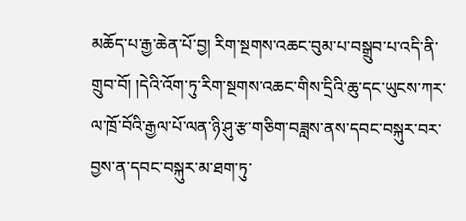མཆོད་པ་རྒྱ་ཆེན་པོ་བྱ། རིག་སྔགས་འཆང་བུམ་པ་བསྒྲུབ་པ་འདི་ནི་གྲུབ་བོ། །དེའི་འོག་ཏུ་རིག་སྔགས་འཆང་གིས་དྲིའི་ཆུ་དང་ཡུངས་ཀར་ལ་ཁྲོ་བོའི་རྒྱལ་པོ་ལན་ཉི་ཤུ་རྩ་གཅིག་བཟླས་ནས་དབང་བསྐུར་བར་བྱས་ན་དབང་བསྐུར་མ་ཐག་ཏུ་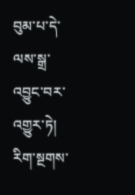བུམ་པ་དེ་ལས་སྒྲ་འབྱུང་བར་འགྱུར་ཏེ། རིག་སྔགས་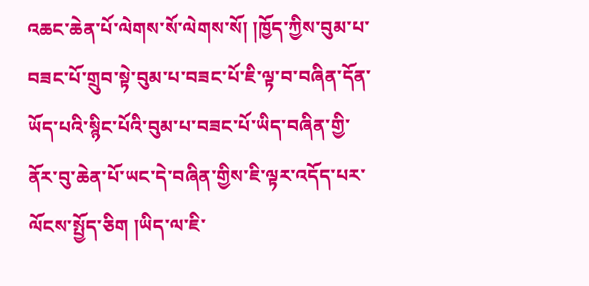འཆང་ཆེན་པོ་ལེགས་སོ་ལེགས་སོ། །ཁྱོད་ཀྱིས་བུམ་པ་བཟང་པོ་གྲུབ་སྟེ་བུམ་པ་བཟང་པོ་ཇི་ལྟ་བ་བཞིན་དོན་ཡོད་པའི་སྙིང་པོའི་བུམ་པ་བཟང་པོ་ཡིད་བཞིན་གྱི་ནོར་བུ་ཆེན་པོ་ཡང་དེ་བཞིན་གྱིས་ཇི་ལྟར་འདོད་པར་ལོངས་སྤྱོད་ཅིག །ཡིད་ལ་ཇི་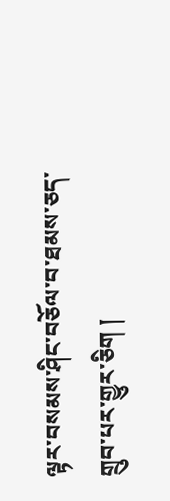ལྟར་བསམས་ཤིང་བཅོལ་བ་ཐམས་ཅད་གྲུབ་པར་གྱུར་ཅིག །